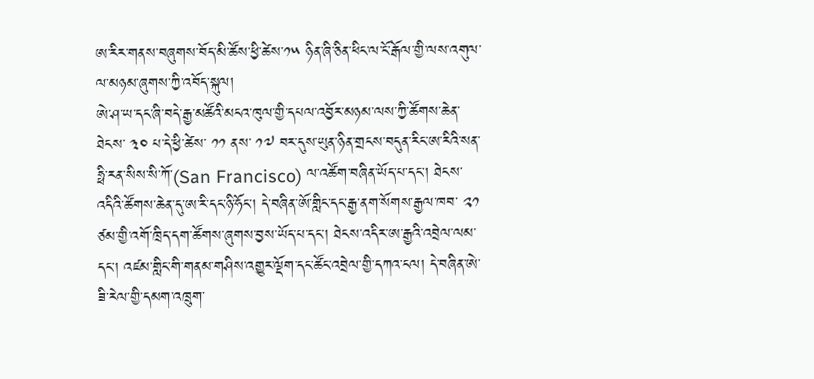ཨ་རིར་གནས་བཞུགས་བོད་མི་ཚོས་ཕྱི་ཚེས་༡༥ ཉིན་ཞི་ཅིན་ཕིང་ལ་ངོ་རྒོལ་གྱི་ལས་འགུལ་ལ་མཉམ་ཞུགས་ཀྱི་འབོད་སྐུལ།
ཨེ་ཤ་ཡ་དང་ཞི་བདེ་རྒྱ་མཚོའི་མངའ་ཁུལ་གྱི་དཔལ་འབྱོར་མཉམ་ལས་ཀྱི་ཚོགས་ཆེན་ཐེངས་ ༣༠ པ་དེ་ཕྱི་ཚེས་ ༡༡ ནས་ ༡༧ བར་དུས་ཡུན་ཉིན་གྲངས་བདུན་རིང་ཨ་རིའི་སན་ཧྥི་རན་སིས་སི་ཀོ་(San Francisco) ལ་འཚོག་བཞིན་ཡོད་པ་དང་། ཐེངས་འདིའི་ཚོགས་ཆེན་དུ་ཨ་རི་དང་ཉི་ཧོང་། དེ་བཞིན་ཨོ་གླིང་དང་རྒྱ་ནག་སོགས་རྒྱལ་ཁབ་ ༢༡ ཙམ་གྱི་འགོ་ཁྲིད་དག་ཚོགས་ཞུགས་བྱས་ཡོད་པ་དང་། ཐེངས་འདིར་ཨ་རྒྱའི་འབྲེལ་ལམ་དང་། འཛམ་གླིང་གི་གནམ་གཤིས་འགྱུར་ལྡོག་དང་ཚོང་འབྲེལ་གྱི་དཀའ་ངལ། དེ་བཞིན་ཨེ་ཟི་རེལ་གྱི་དམག་འཁྲུག་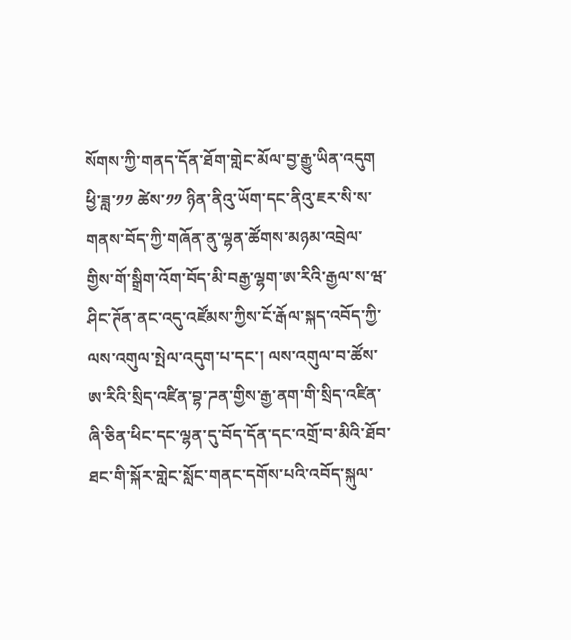སོགས་ཀྱི་གནད་དོན་ཐོག་གླེང་མོལ་བྱ་རྒྱུ་ཡིན་འདུག ཕྱི་ཟླ་༡༡ ཚེས་༡༡ ཉིན་ནིའུ་ཡོག་དང་ནིའུ་ཇར་སི་ས་གནས་བོད་ཀྱི་གཞོན་ནུ་ལྷན་ཚོགས་མཉམ་འབྲེལ་གྱིས་གོ་སྒྲིག་འོག་བོད་མི་བརྒྱ་ལྷག་ཨ་རིའི་རྒྱལ་ས་ཝ་ཤིང་ཊོན་ནང་འདུ་འཛོམས་ཀྱིས་ངོ་རྒོལ་སྐད་འབོད་ཀྱི་ལས་འགུལ་སྤེལ་འདུག་པ་དང་། ལས་འགུལ་བ་ཚོས་ཨ་རིའི་སྲིད་འཛིན་བྷ་ཌན་གྱིས་རྒྱ་ནག་གི་སྲིད་འཛིན་ཞི་ཅིན་ཕིང་དང་ལྷན་དུ་བོད་དོན་དང་འགྲོ་བ་མིའི་ཐོབ་ཐང་གི་སྐོར་གླེང་སློང་གནང་དགོས་པའི་འབོད་སྐུལ་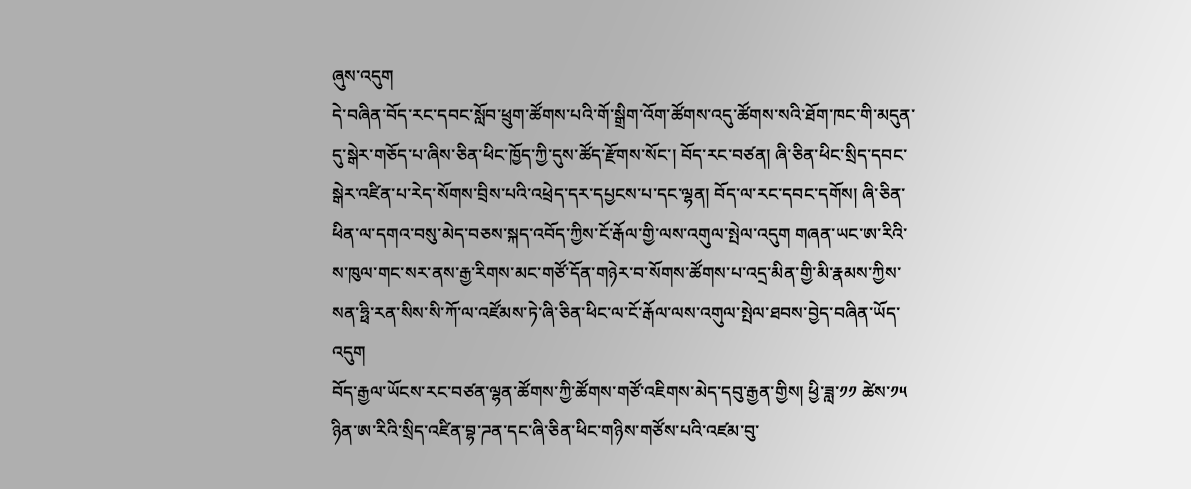ཞུས་འདུག
དེ་བཞིན་བོད་རང་དབང་སློབ་ཕྲུག་ཚོགས་པའི་གོ་སྒྲིག་འོག་ཚོགས་འདུ་ཚོགས་སའི་ཐོག་ཁང་གི་མདུན་དུ་སྒེར་གཅོད་པ་ཞིས་ཅིན་ཕིང་ཁྱོད་ཀྱི་དུས་ཚོད་རྫོགས་སོང་། བོད་རང་བཙན། ཞི་ཅིན་ཕིང་སྲིད་དབང་སྒེར་འཛིན་པ་རེད་སོགས་བྲིས་པའི་འཕྲེད་དར་དཔྱངས་པ་དང་ལྷན། བོད་ལ་རང་དབང་དགོས། ཞི་ཅིན་ཕིན་ལ་དགའ་བསུ་མེད་བཅས་སྐད་འབོད་ཀྱིས་ངོ་རྒོལ་གྱི་ལས་འགུལ་སྤེལ་འདུག གཞན་ཡང་ཨ་རིའི་ས་ཁུལ་གང་སར་ནས་རྒྱ་རིགས་མང་གཙོ་དོན་གཉེར་བ་སོགས་ཚོགས་པ་འདྲ་མིན་གྱི་མི་རྣམས་ཀྱིས་སན་ཧྥི་རན་སིས་སི་ཀོ་ལ་འཛོམས་ཏེ་ཞི་ཅིན་ཕིང་ལ་ངོ་རྒོལ་ལས་འགུལ་སྤེལ་ཐབས་བྱེད་བཞིན་ཡོད་འདུག
བོད་རྒྱལ་ཡོངས་རང་བཙན་ལྷན་ཚོགས་ཀྱི་ཚོགས་གཙོ་འཇིགས་མེད་དབུ་རྒྱན་གྱིས། ཕྱི་ཟླ་༡༡ ཚེས་༡༥ ཉིན་ཨ་རིའི་སྲིད་འཛིན་བྷ་ཌན་དང་ཞི་ཅིན་ཕིང་གཉིས་གཙོས་པའི་འཛམ་བུ་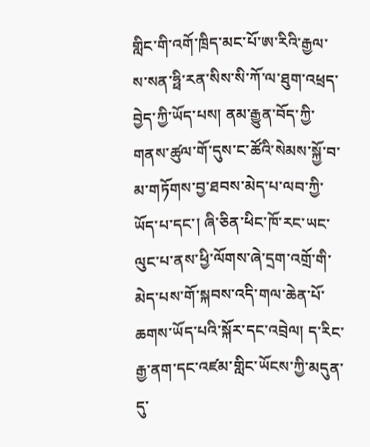གླིང་གི་འགོ་ཁྲིད་མང་པོ་ཨ་རིའི་རྒྱལ་ས་སན་ཧྥི་རན་སིས་སི་ཀོ་ལ་ཐུག་འཕྲད་བྱེད་ཀྱི་ཡོད་པས། ནམ་རྒྱུན་བོད་ཀྱི་གནས་ཚུལ་གོ་དུས་ང་ཚོའི་སེམས་སྐྱོ་བ་མ་གཏོགས་བྱ་ཐབས་མེད་པ་ལབ་ཀྱི་ཡོད་པ་དང་། ཞི་ཅིན་ཕིང་ཁོ་རང་ཡང་ལུང་པ་ནས་ཕྱི་ལོགས་ཞེ་དྲག་འགྲོ་གི་མེད་པས་གོ་སྐབས་འདི་གལ་ཆེན་པོ་ཆགས་ཡོད་པའི་སྐོར་དང་འབྲེལ། ད་རིང་རྒྱ་ནག་དང་འཛམ་གླིང་ཡོངས་ཀྱི་མདུན་དུ་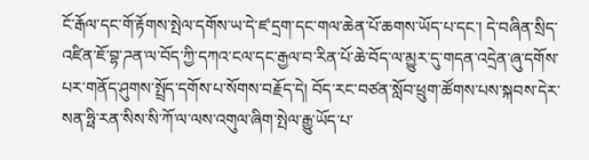ངོ་རྒོལ་དང་གོ་རྟོགས་སྤེལ་དགོས་ཡ་དེ་ཛ་དྲག་དང་གལ་ཆེན་པོ་ཆགས་ཡོད་པ་དང་། དེ་བཞིན་སྲིད་འཛིན་ཇོ་བྷ་ཌན་ལ་བོད་ཀྱི་དཀའ་ངལ་དང་རྒྱལ་བ་རིན་པོ་ཆེ་བོད་ལ་མྱུར་དུ་གདན་འདྲེན་ཞུ་དགོས་པར་གནོད་ཤུགས་སྤྲོད་དགོས་པ་སོགས་བརྗོད་དེ། བོད་རང་བཙན་སློབ་ཕྲུག་ཚོགས་པས་སྐབས་དེར་སན་ཧྥི་རན་སིས་སི་ཀོ་ལ་ལས་འགུལ་ཞིག་སྤེལ་རྒྱུ་ཡོད་པ་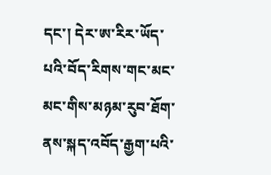དང་། དེར་ཨ་རིར་ཡོད་པའི་བོད་རིགས་གང་མང་མང་གིས་མཉམ་རུབ་ཐོག་ནས་སྐད་འབོད་རྒྱག་པའི་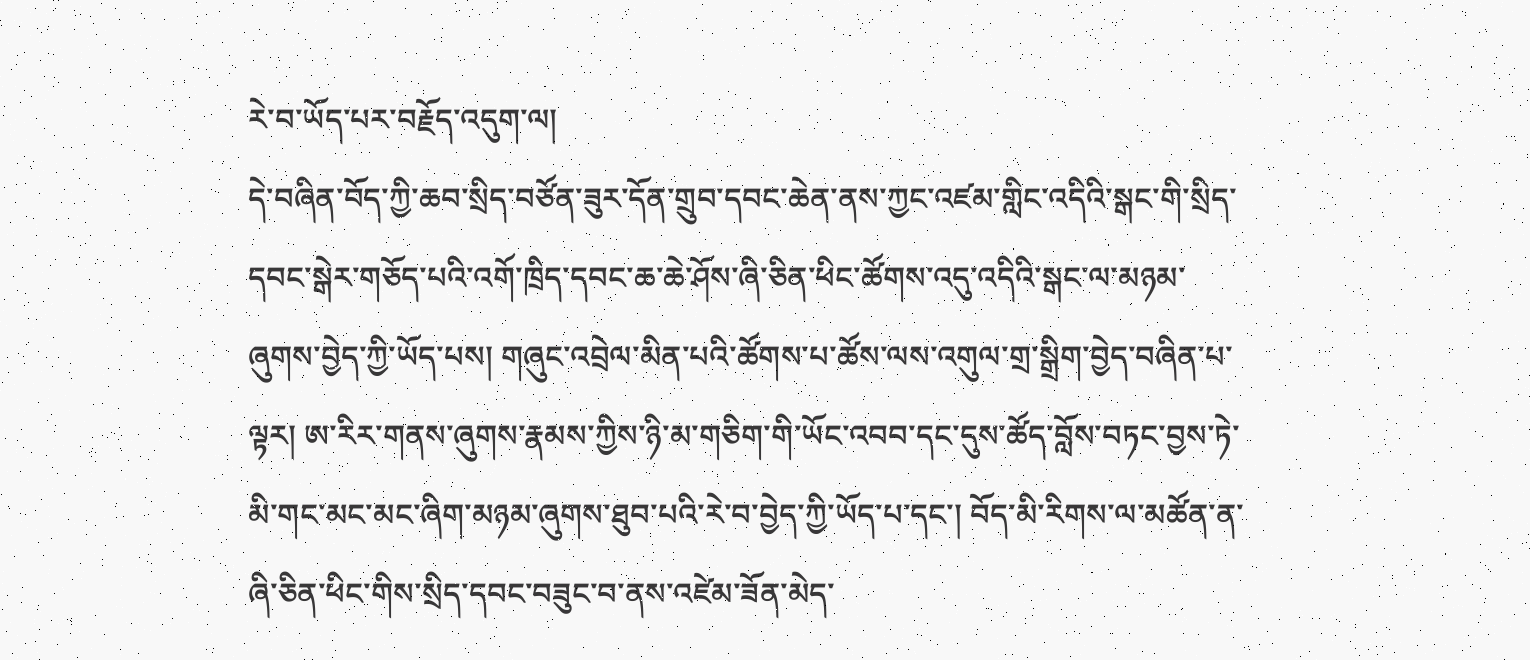རེ་བ་ཡོད་པར་བརྗོད་འདུག་ལ།
དེ་བཞིན་བོད་ཀྱི་ཆབ་སྲིད་བཙོན་ཟུར་དོན་གྲུབ་དབང་ཆེན་ནས་ཀྱང་འཛམ་གླིང་འདིའི་སྒང་གི་སྲིད་དབང་སྒེར་གཅོད་པའི་འགོ་ཁྲིད་དབང་ཆ་ཆེ་ཤོས་ཞི་ཅིན་ཕིང་ཚོགས་འདུ་འདིའི་སྒང་ལ་མཉམ་ཞུགས་བྱེད་ཀྱི་ཡོད་པས། གཞུང་འབྲེལ་མིན་པའི་ཚོགས་པ་ཚོས་ལས་འགུལ་གྲ་སྒྲིག་བྱེད་བཞིན་པ་ལྟར། ཨ་རིར་གནས་ཞུགས་རྣམས་ཀྱིས་ཉི་མ་གཅིག་གི་ཡོང་འབབ་དང་དུས་ཚོད་བློས་བཏང་བྱས་ཏེ་མི་གང་མང་མང་ཞིག་མཉམ་ཞུགས་ཐུབ་པའི་རེ་བ་བྱེད་ཀྱི་ཡོད་པ་དང་། བོད་མི་རིགས་ལ་མཚོན་ན་ཞི་ཅིན་ཕིང་གིས་སྲིད་དབང་བཟུང་བ་ནས་འཛེམ་ཟོན་མེད་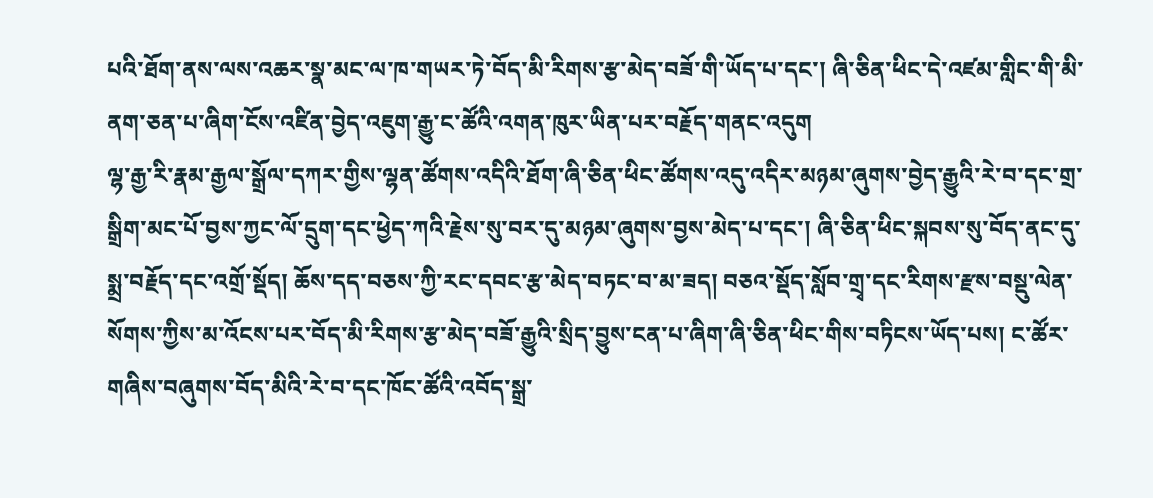པའི་ཐོག་ནས་ལས་འཆར་སྣ་མང་ལ་ཁ་གཡར་ཏེ་བོད་མི་རིགས་རྩ་མེད་བཟོ་གི་ཡོད་པ་དང་། ཞི་ཅིན་ཕིང་དེ་འཛམ་གླིང་གི་མི་ནག་ཅན་པ་ཞིག་ངོས་འཛིན་བྱེད་འཇུག་རྒྱུ་ང་ཚོའི་འགན་ཁུར་ཡིན་པར་བརྗོད་གནང་འདུག
ལྷ་རྒྱ་རི་རྣམ་རྒྱལ་སྒྲོལ་དཀར་གྱིས་ལྷན་ཚོགས་འདིའི་ཐོག་ཞི་ཅིན་ཕིང་ཚོགས་འདུ་འདིར་མཉམ་ཞུགས་བྱེད་རྒྱུའི་རེ་བ་དང་གྲ་སྒྲིག་མང་པོ་བྱས་ཀྱང་ལོ་དྲུག་དང་ཕྱེད་ཀའི་རྗེས་སུ་བར་དུ་མཉམ་ཞུགས་བྱས་མེད་པ་དང་། ཞི་ཅིན་ཕིང་སྐབས་སུ་བོད་ནང་དུ་སྨྲ་བརྗོད་དང་འགྲོ་སྡོད། ཆོས་དད་བཅས་ཀྱི་རང་དབང་རྩ་མེད་བཏང་བ་མ་ཟད། བཅའ་སྡོད་སློབ་གྲྭ་དང་རིགས་རྫས་བསྡུ་ལེན་སོགས་ཀྱིས་མ་འོངས་པར་བོད་མི་རིགས་རྩ་མེད་བཟོ་རྒྱུའི་སྲིད་བྱུས་ངན་པ་ཞིག་ཞི་ཅིན་ཕིང་གིས་བཏིངས་ཡོད་པས། ང་ཚོར་གཞིས་བཞུགས་བོད་མིའི་རེ་བ་དང་ཁོང་ཚོའི་འབོད་སྒྲ་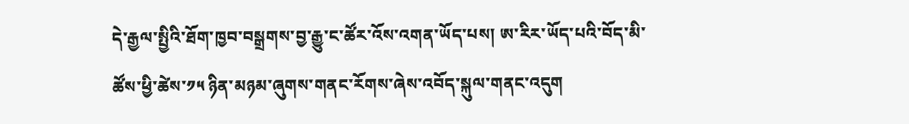དེ་རྒྱལ་སྤྱིའི་ཐོག་ཁྱབ་བསྒྲགས་བྱ་རྒྱུ་ང་ཚོར་འོས་འགན་ཡོད་པས། ཨ་རིར་ཡོད་པའི་བོད་མི་ཚོས་ཕྱི་ཚེས་༡༥ ཉིན་མཉམ་ཞུགས་གནང་རོགས་ཞེས་འབོད་སྐུལ་གནང་འདུག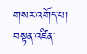གསར་འགོད་པ། བསྟན་འཛིན་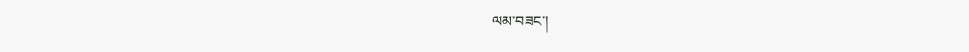ལམ་བཟང་།